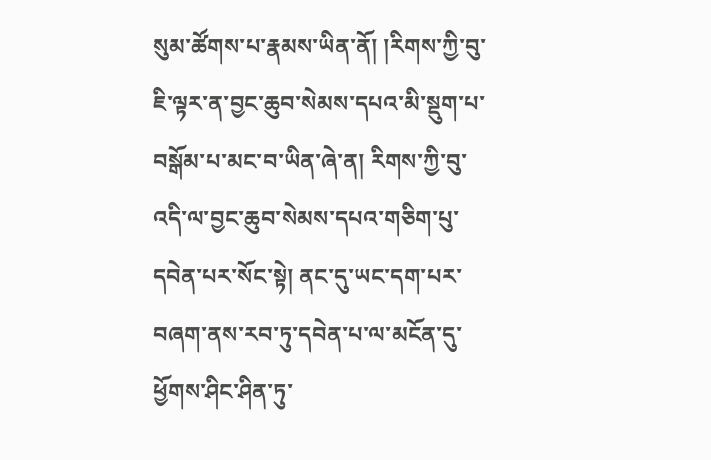སུམ་ཚོགས་པ་རྣམས་ཡིན་ནོ། །རིགས་ཀྱི་བུ་ཇི་ལྟར་ན་བྱང་ཆུབ་སེམས་དཔའ་མི་སྡུག་པ་བསྒོམ་པ་མང་བ་ཡིན་ཞེ་ན། རིགས་ཀྱི་བུ་འདི་ལ་བྱང་ཆུབ་སེམས་དཔའ་གཅིག་པུ་དབེན་པར་སོང་སྟེ། ནང་དུ་ཡང་དག་པར་བཞག་ནས་རབ་ཏུ་དབེན་པ་ལ་མངོན་དུ་ཕྱོགས་ཤིང་ཤིན་ཏུ་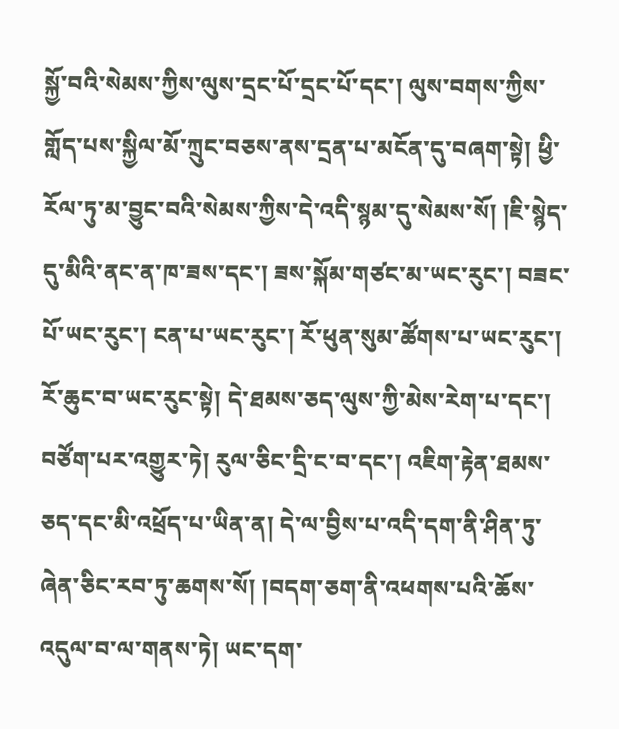སྐྱོ་བའི་སེམས་ཀྱིས་ལུས་དྲང་པོ་དྲང་པོ་དང་། ལུས་བགས་ཀྱིས་གློད་པས་སྐྱིལ་མོ་ཀྲུང་བཅས་ནས་དྲན་པ་མངོན་དུ་བཞག་སྟེ། ཕྱི་རོལ་ཏུ་མ་བྱུང་བའི་སེམས་ཀྱིས་དེ་འདི་སྙམ་དུ་སེམས་སོ། །ཇི་སྙེད་དུ་མིའི་ནང་ན་ཁ་ཟས་དང་། ཟས་སྐོམ་གཙང་མ་ཡང་རུང་། བཟང་པོ་ཡང་རུང་། ངན་པ་ཡང་རུང་། རོ་ཕུན་སུམ་ཚོགས་པ་ཡང་རུང་། རོ་ཆུང་བ་ཡང་རུང་སྟེ། དེ་ཐམས་ཅད་ལུས་ཀྱི་མེས་རེག་པ་དང་། བཙོག་པར་འགྱུར་ཏེ། རུལ་ཅིང་དྲི་ང་བ་དང་། འཇིག་རྟེན་ཐམས་ཅད་དང་མི་འཕྲོད་པ་ཡིན་ན། དེ་ལ་བྱིས་པ་འདི་དག་ནི་ཤིན་ཏུ་ཞེན་ཅིང་རབ་ཏུ་ཆགས་སོ། །བདག་ཅག་ནི་འཕགས་པའི་ཆོས་འདུལ་བ་ལ་གནས་ཏེ། ཡང་དག་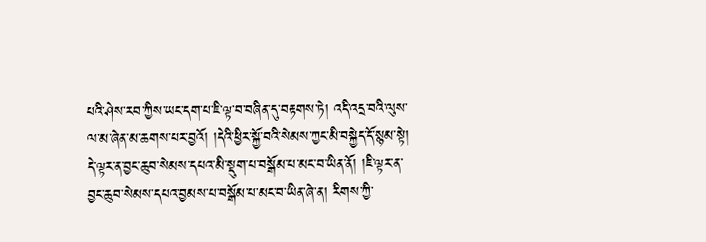པའི་ཤེས་རབ་ཀྱིས་ཡང་དག་པ་ཇི་ལྟ་བ་བཞིན་དུ་བརྟགས་ཏེ། འདི་འདྲ་བའི་ལུས་ལ་མ་ཞེན་མ་ཆགས་པར་བྱའོ། །དེའི་ཕྱིར་སྐྱོ་བའི་སེམས་ཀྱང་མི་བསྐྱེད་དོ་སྙམ་སྟེ། དེ་ལྟར་ན་བྱང་ཆུབ་སེམས་དཔའ་མི་སྡུག་པ་བསྒོམ་པ་མང་བ་ཡིན་ནོ། །ཇི་ལྟར་ན་བྱང་ཆུབ་སེམས་དཔའ་བྱམས་པ་བསྒོམ་པ་མང་བ་ཡིན་ཞེ་ན། རིགས་ཀྱི་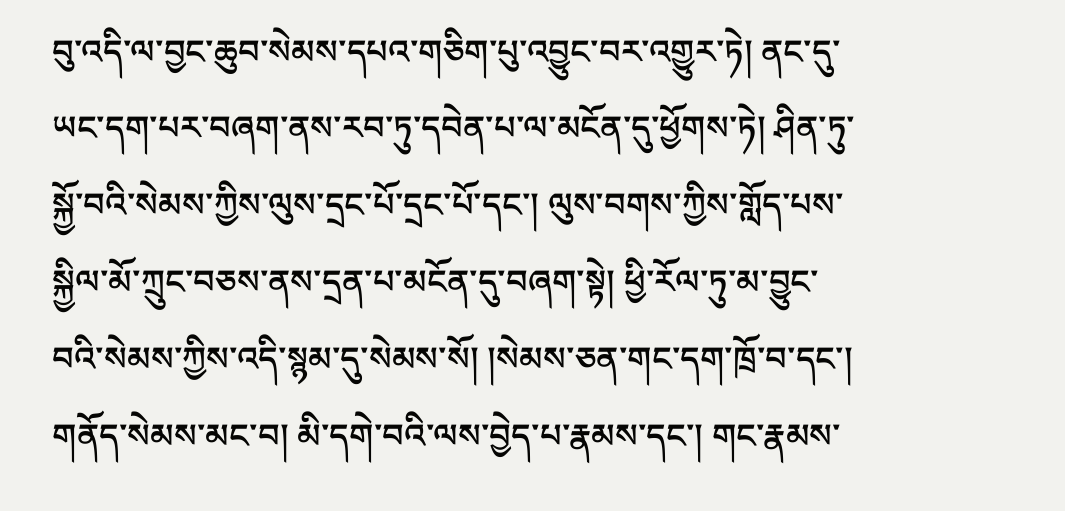བུ་འདི་ལ་བྱང་ཆུབ་སེམས་དཔའ་གཅིག་པུ་འབྱུང་བར་འགྱུར་ཏེ། ནང་དུ་ཡང་དག་པར་བཞག་ནས་རབ་ཏུ་དབེན་པ་ལ་མངོན་དུ་ཕྱོགས་ཏེ། ཤིན་ཏུ་སྐྱོ་བའི་སེམས་ཀྱིས་ལུས་དྲང་པོ་དྲང་པོ་དང་། ལུས་བགས་ཀྱིས་གློད་པས་སྐྱིལ་མོ་ཀྲུང་བཅས་ནས་དྲན་པ་མངོན་དུ་བཞག་སྟེ། ཕྱི་རོལ་ཏུ་མ་བྱུང་བའི་སེམས་ཀྱིས་འདི་སྙམ་དུ་སེམས་སོ། །སེམས་ཅན་གང་དག་ཁྲོ་བ་དང་། གནོད་སེམས་མང་བ། མི་དགེ་བའི་ལས་བྱེད་པ་རྣམས་དང་། གང་རྣམས་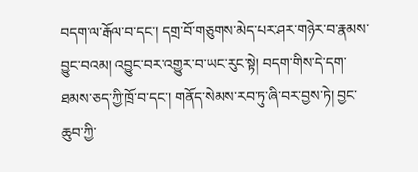བདག་ལ་རྒོལ་བ་དང་། དགྲ་བོ་གཅུགས་མེད་པར་ཤར་གཉེར་བ་རྣམས་བྱུང་བའམ། འབྱུང་བར་འགྱུར་བ་ཡང་རུང་སྟེ། བདག་གིས་དེ་དག་ཐམས་ཅད་ཀྱི་ཁྲོ་བ་དང་། གནོད་སེམས་རབ་ཏུ་ཞི་བར་བྱས་ཏེ། བྱང་ཆུབ་ཀྱི་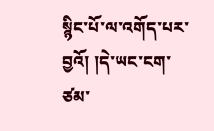སྙིང་པོ་ལ་འགོད་པར་བྱའོ། །དེ་ཡང་ངག་ཙམ་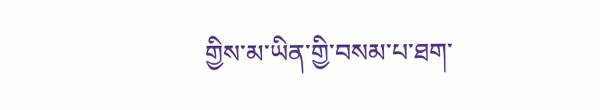གྱིས་མ་ཡིན་གྱི་བསམ་པ་ཐག་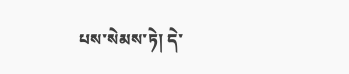པས་སེམས་ཏེ། དེ་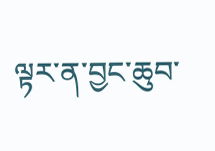ལྟར་ན་བྱང་ཆུབ་